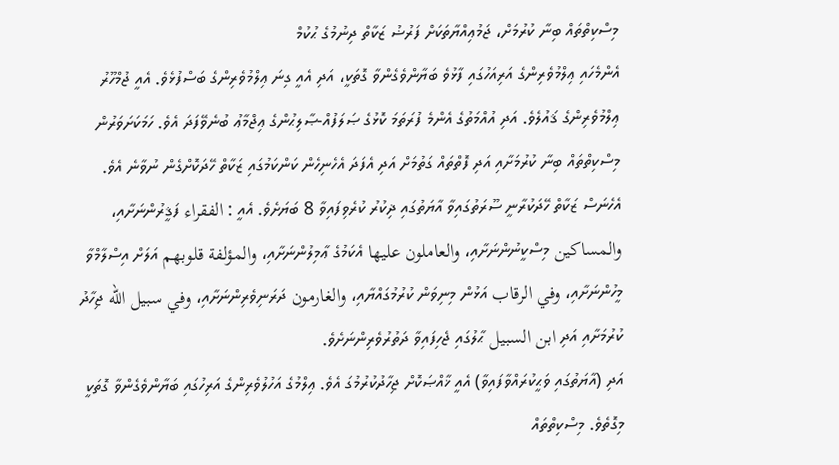މިސްކިތްތައް ބިނާ ކުރުމަށް، ޖަމުޢިއްޔާތަކަށް ފަރުޟު ޒަކާތް ދިނުމުގެ ޙުކުމް
އެންމެހައި ޢިލްމުވެރިންގެ އަރިއަހުގައި ފާޅުވެ ބަޔާންވެގެންވާ ގޮތަކީ، އަދި އެއީ ގިނަ ޢިލްމުވެރިންގެ ބަސްފުޅެވެ. އެއީ ޖުމްހޫރު ޢިލްމުވެރިންގެ ޤައުލެވެ. އަދި އުއްމަތުގެ އެންމެ ފުރަތަމަ ކޮޅުގެ ޞަލަފުއް-ޞާލިޙުންގެ ޢިޖްމާޢު ބުނެވޭފަދަ އެވެ. ހަމަކަށަވަރުން މިސްކިތްތައް ބިނާ ކުރުމަށާއި އަދި ފޮތްތައް ގަތުމަށް އަދި އެފަދަ އެހެނިހެން ކަންކަމުގައި ޒަކާތް ހޭދަކޮށްގެން ނުވާނެ އެވެ. އެހެނަސް ޒަކާތް ހޭދަކުރާނީ ސޫރަތުގައިވާ އާޔަތުގައި ޛިކުރު ކުރެވިފައިވާ 8 ބަޔަށެވެ. އެއީ : الفقراء ފަޤީރުންނަށާއި، والمساكين މިސްކީނުންނަށާއި، والعاملون عليها އެކަމުގެ ޢާމިލުންނަށާއި، والمؤلفة قلوبهم އަލަށް އިސްލާމްވާ މީހުންނަށާއި، وفي الرقاب އަޅުން މިނިވަން ކުރުމުގައްޔާއި، والغارمون ދަރަނިވެރިންނަށާއި، وفي سبيل الله ޖިހާދު ކުރުމަށާއި އަދި ابن السبيل ޙާލުގައި ޖެހިފައިވާ ދަތުރުވެރިންނަށެވެ.
އަދި (އާޔަތުގައި ވަޙީކުރައްވާފައިވާ) އެއީ ޚާއްޞަކޮށް ޖިހާދުކުރުމުގަ އެވެ. ޢިލްމުގެ އަހުލުވެރިންގެ އަރިހުގައި ބަޔާންވެގެންވާ ގޮތަކީ މިގޮތެވެ. މިސްކިތްތައް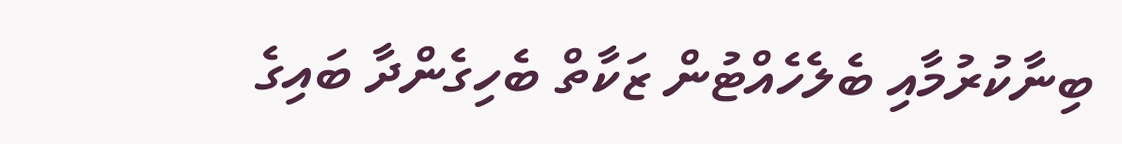ބިނާކުރުމާއި ބެލެހެއްޓުން ޒަކާތް ބެހިގެންދާ ބައިގެ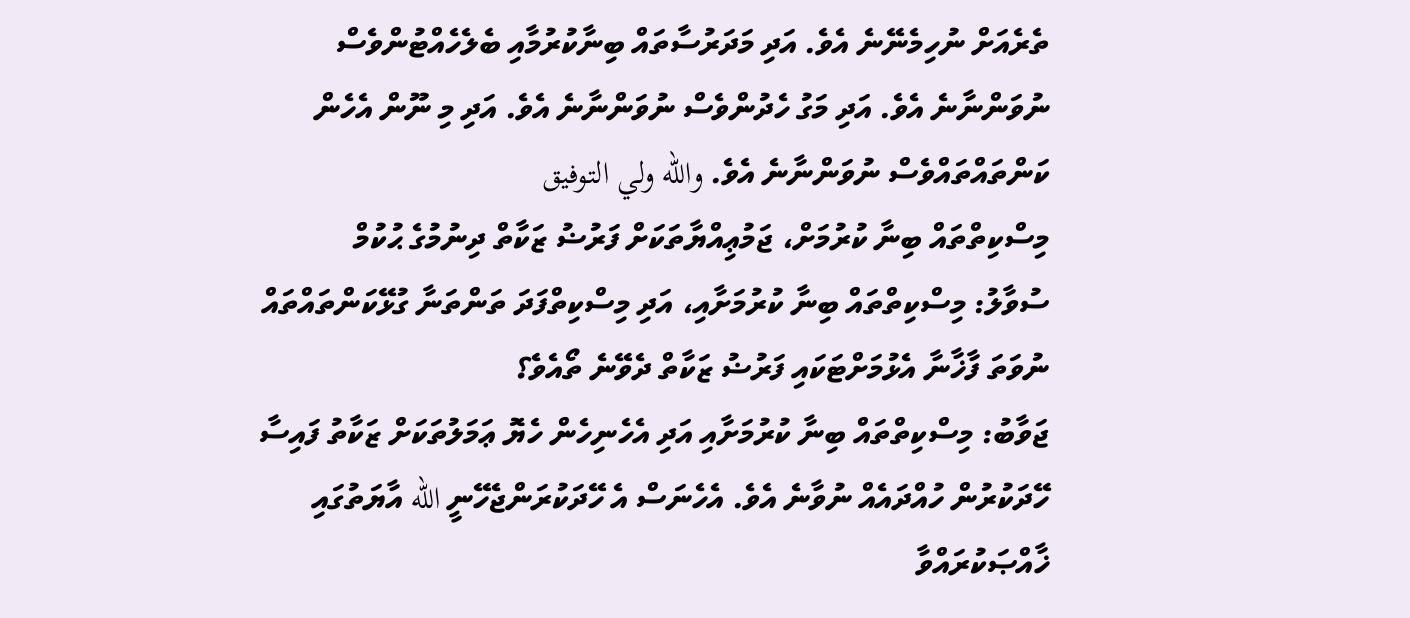ތެރެއަށް ނުހިމެނޭނެ އެވެ. އަދި މަދަރުސާތައް ބިނާކުރުމާއި ބެލެހެއްޓުންވެސް ނުވަންނާނެ އެވެ. އަދި މަގު ހެދުންވެސް ނުވަންނާނެ އެވެ. އަދި މި ނޫން އެހެން ކަންތައްތައްވެސް ނުވަންނާނެ އެވެ. والله ولي التوفيق
މިސްކިތްތައް ބިނާ ކުރުމަށް، ޖަމުޢިއްޔާތަކަށް ފަރުޟު ޒަކާތް ދިނުމުގެ ޙުކުމް
ސުވާލު: މިސްކިތްތައް ބިނާ ކުރުމަށާއި، އަދި މިސްކިތްފަދަ ތަންތަނާ ގުޅޭކަންތައްތައް ނުވަތަ ފާޚާނާ އެޅުމަށްޓަކައި ފަރުޟު ޒަކާތް ދެވޭނެ ތޯއެވެ؟
ޖަވާބު: މިސްކިތްތައް ބިނާ ކުރުމަށާއި އަދި އެހެނިހެން ހެޔޮ ޢަމަލުތަކަށް ޒަކާތު ފައިސާ ހޭދަކުރުން ހުއްދައެއް ނުވާނެ އެވެ. އެހެނަސް އެ ހޭދަކުރަންޖެހޭނީ الله އާޔަތުގައި ޚާއްޞަކުރައްވާ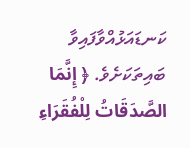ކަނޑައަޅުއްވާފައިވާ ބައިތަކަށެވެ. ﴿ إِنَّمَا الصَّدَقَاتُ لِلْفُقَرَاءِ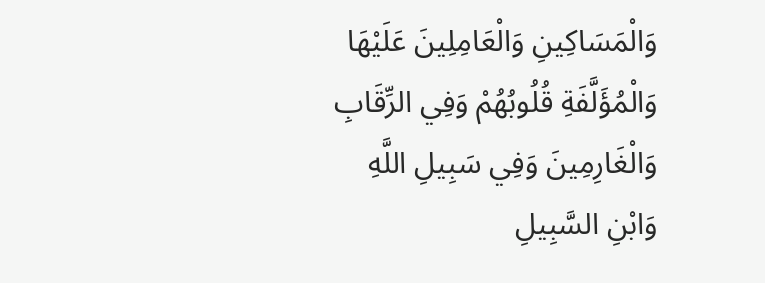وَالْمَسَاكِينِ وَالْعَامِلِينَ عَلَيْهَا وَالْمُؤَلَّفَةِ قُلُوبُهُمْ وَفِي الرِّقَابِ وَالْغَارِمِينَ وَفِي سَبِيلِ اللَّهِ وَابْنِ السَّبِيلِ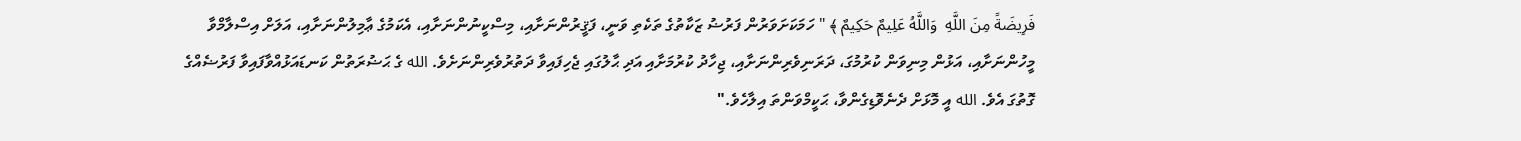فَرِيضَةً مِنَ اللَّهِ  وَاللَّهُ عَلِيمٌ حَكِيمٌ ﴾ " ހަމަކަށަވަރުން ފަރުޟު ޒަކާތުގެ ތަކެތި ވަނީ، ފަޤީރުންނަށާއި، މިސްކީނުންނަށާއި، އެކަމުގެ ޢާމިލުންނަށާއި، އަލަށް އިސްލާމްވާ މީހުންނަށާއި، އަޅުން މިނިވަން ކުރުމުގަ، ދަރަނިވެރިންނަށާއި، ޖިހާދު ކުރުމަށާއި އަދި ޙާލުގައި ޖެހިފައިވާ ދަތުރުވެރިންނަށެވެ. الله ގެ ޙަޟުރަތުން ކަނޑައަޅުއްވާފައިވާ ފަރުޟެއްގެ ގޮތުގަ އެވެ. الله އީ މޮޅަށް ދެނެވޮޑިގެންވާ، ޙަކީމްވަންތަ އިލާހެވެ."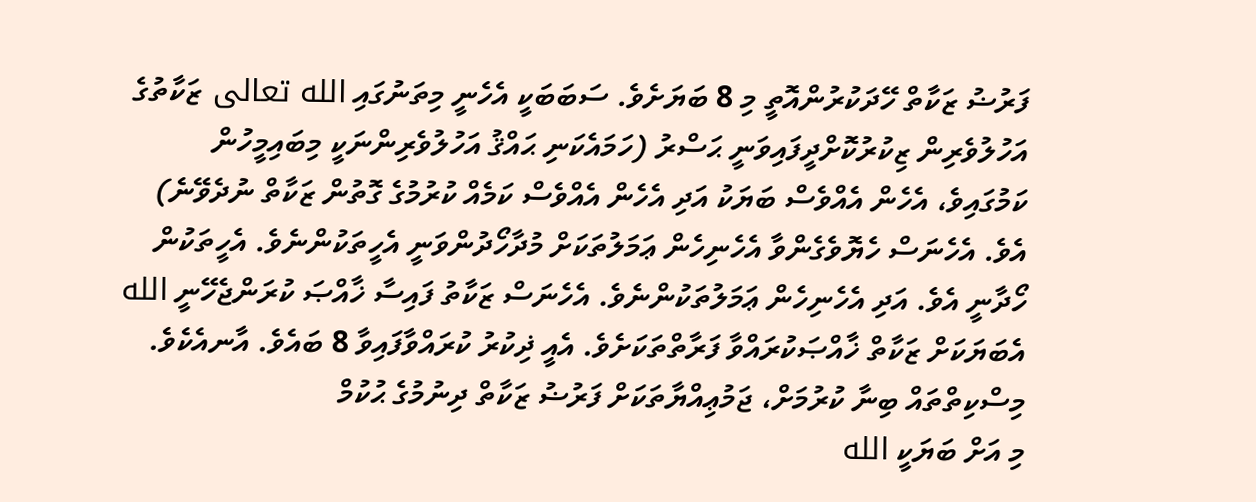ފަރުޟު ޒަކާތް ހޭދަކުރުންއޮތީ މި 8 ބަޔަށެވެ. ސަބަބަކީ އެހެނީ މިތަނުގައި الله تعالى ޒަކާތުގެ އަހުލުވެރިން ޒިކުރުކޮށްދީފައިވަނީ ޙަސްރު (ހަމައެކަނި ޙައްޤު އަހުލުވެރިންނަކީ މިބައިމީހުން ކަމުގައިވެ، އެހެން އެއްވެސް ބަޔަކު އަދި އެހެން އެއްވެސް ކަމެއް ކުރުމުގެ ގޮތުން ޒަކާތް ނުދެވޭނެ) އެވެ. އެހެނަސް ހެޔޮވެގެންވާ އެހެނިހެން ޢަމަލުތަކަށް މުދާހޯދުންވަނީ އެހީތަކުންނެވެ. އެހީތަކުން ހޯދާނީ އެވެ. އަދި އެހެނިހެން ޢަމަލުތަކުންނެވެ. އެހެނަސް ޒަކާތު ފައިސާ ޚާއްޞަ ކުރަންޖެހޭނީ الله އެބަޔަކަށް ޒަކާތް ޚާއްޞަކުރައްވާ ފަރާތްތަކަށެވެ. އެއީ ޛިކުރު ކުރައްވާފައިވާ 8 ބައެވެ. އާނއެކެވެ.
މިސްކިތްތައް ބިނާ ކުރުމަށް، ޖަމުޢިއްޔާތަކަށް ފަރުޟު ޒަކާތް ދިނުމުގެ ޙުކުމް
މި އަށް ބަޔަކީ الله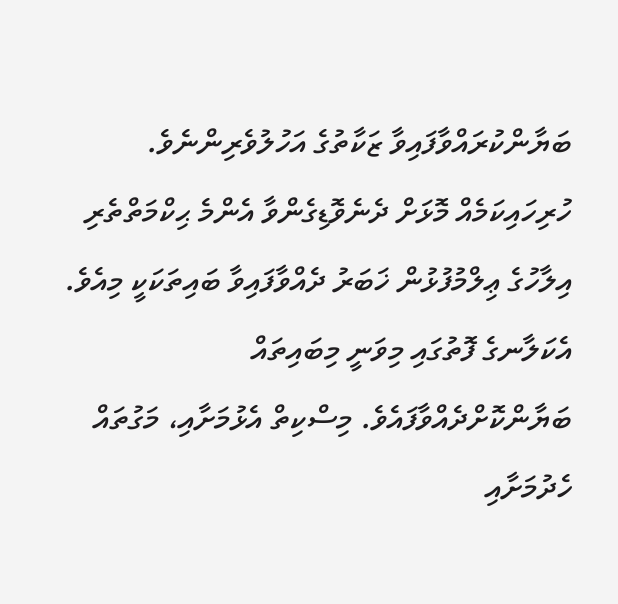ބަޔާންކުރައްވާފައިވާ ޒަކާތުގެ އަހުލުވެރިންނެވެ. ހުރިހައިކަމެއް މޮޅަށް ދެނެވޮޑިގެންވާ އެންމެ ޙިކްމަތްތެރި އިލާހުގެ ޢިލްމުފުޅުން ޚަބަރު ދެއްވާފައިވާ ބައިތަކަކީ މިއެވެ. އެކަލާނގެ ފޮތުގައި މިވަނީ މިބައިތައް ބަޔާންކޮށްދެއްވާފައެވެ. މިސްކިތް އެޅުމަށާއި، މަގުތައް ހެދުމަށާއި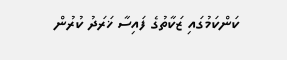ކަންކަމުގައި ޒަކާތުގެ ފައިސާ ޚަރަދު ކުރުން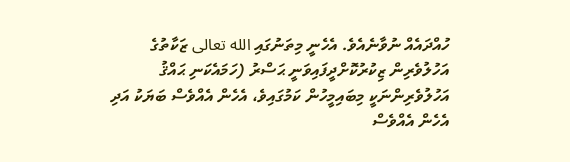ހުއްދައެއް ނުވާނެއެވެ. އެހެނީ މިތަނުގައި الله تعالى ޒަކާތުގެ އަހުލުވެރިން ޒިކުރުކޮށްދީފައިވަނީ ޙަސްރު (ހަމައެކަނި ޙައްޤު އަހުލުވެރިންނަކީ މިބައިމީހުން ކަމުގައިވެ، އެހެން އެއްވެސް ބަޔަކު އަދި އެހެން އެއްވެސް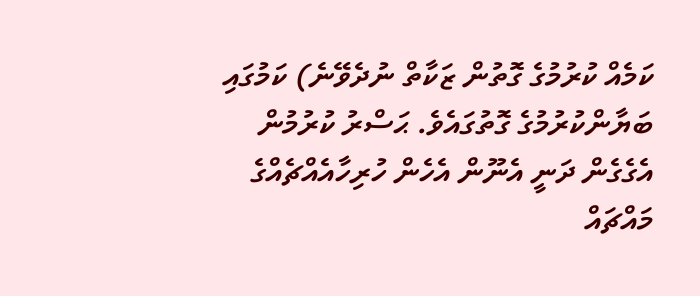ކަމެއް ކުރުމުގެ ގޮތުން ޒަކާތް ނުދެވޭނެ) ކަމުގައި ބަޔާންކުރުމުގެ ގޮތުގައެވެ. ޙަސްރު ކުރުމުން އެގެގެން ދަނީ އެނޫން އެހެން ހުރިހާއެއްޗެއްގެ މައްޗައް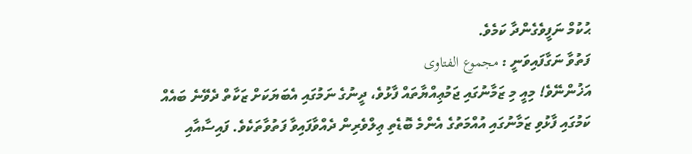ޙުކުމް ނަފީވެގެންދާ ކަމެވެ.
ފަތުވާ ނަގާފައިވަނީ : مجموع الفتاوى
އަޚުންނޭވެ! މިއީ މި ޒަމާނުގައި ޖަމުޢިއްޔާތައް ފާޅުވެ، ދީނުގެ ނަމުގައި އެބަޔަކަށް ޒަކާތް ދެވޭނެ ބައެއް ކަމުގައި ފާޅުވި ޒަމާނުގައި އުއްމަތުގެ އެންމެ ބޮޑެތި ޢިލްވެރިން ދެއްވާފައިވާ ފަތުވާތަކެވެ. ފައިސާއާއި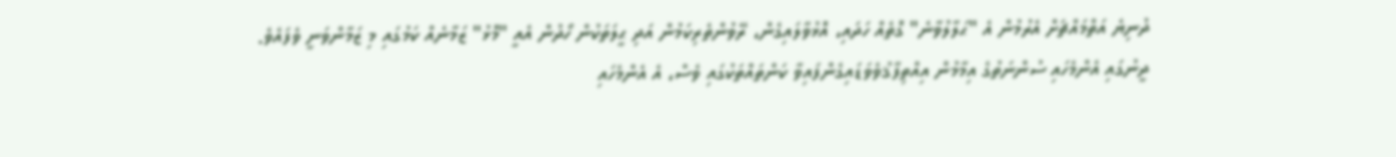ދުނިޔެ އަތްމައްޗަށް އެރުމުން އެ "ޙަލާލުވާނެ" ގޮތެއް ހަދައި، އޮޅުވާލައިގެން، ރޭވުންތެރިކަމުން އަދި ޙީލަތަކުން ހޯދުން އެއީ "މޮޅު" ޒަމާނެއް ކަމުގައި މި ޒަމާންވަނީ ވެފައެވެ. ދީނުގައި އެންމެހައި ސުންނަތުގެ އިމާމުން އިއްތިފާޤުވެވަޑައިގެންފައިވާ ކަންތައްތަކުގައި ވެސް، އެ އެންމެހައި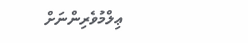ޢިލްމުވެރިންނަށް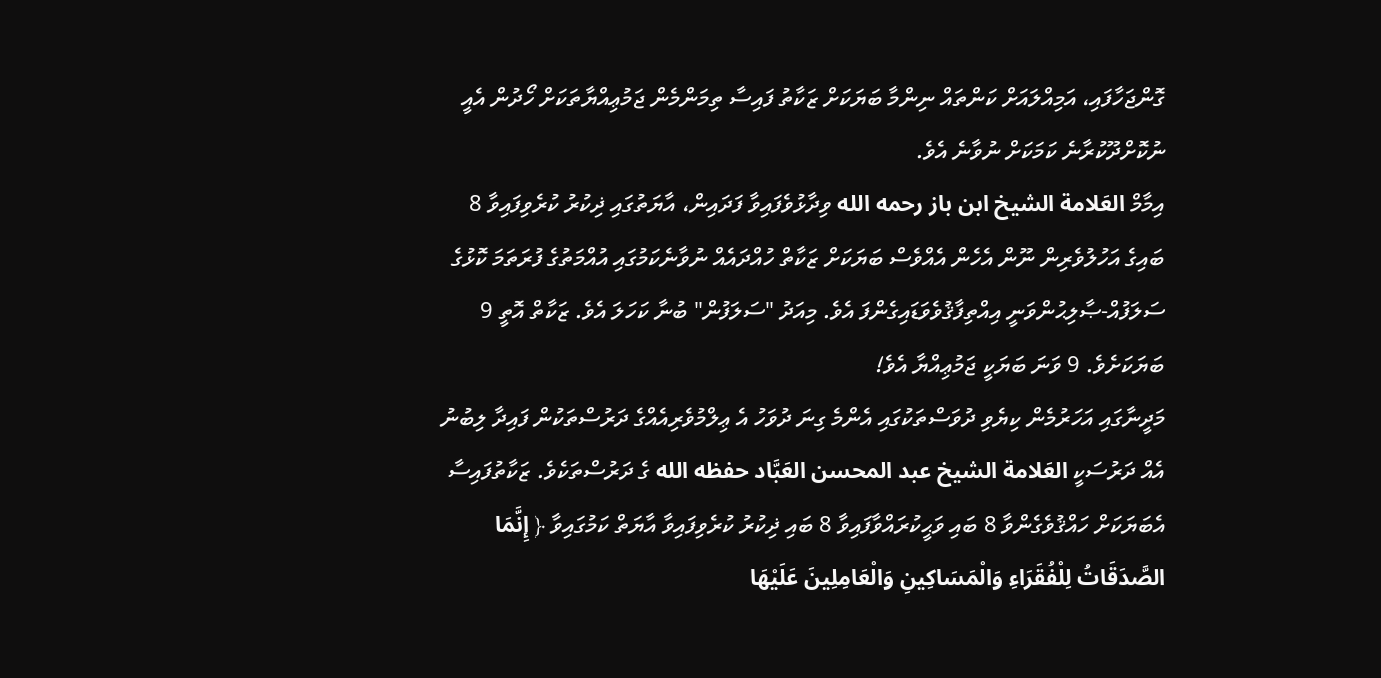ގޮންޖަހާފައި، އަމިއްލައަށް ކަންތައް ނިންމާ ބަޔަކަށް ޒަކާތު ފައިސާ ތިމަންމެން ޖަމުޢިއްޔާތަކަށް ހޯދުން އެއީ ނުކޮށްދޫކުރާނެ ކަމަކަށް ނުވާނެ އެވެ.
އިމާމް العَلامة الشيخ ابن باز رحمه الله ވިދާޅުވެފައިވާ ފަދައިން، އާޔަތުގައި ޛިކުރު ކުރެވިފައިވާ 8 ބައިގެ އަހުލުވެރިން ނޫން އެހެން އެއްވެސް ބަޔަކަށް ޒަކާތް ހުއްދައެއް ނުވާނެކަމުގައި އުއްމަތުގެ ފުރަތަމަ ކޮޅުގެ ސަލަފުއް-ޞާލިޙުންވަނީ އިއްތިފާޤުވެވަޑައިގެންފަ އެވެ. މިއަދު "ސަލަފުން" ބުނާ ކަހަލަ އެވެ. ޒަކާތް އޮތީ 9 ބަޔަކަށެވެ. 9 ވަނަ ބަޔަކީ ޖަމުޢިއްޔާ އެވެ!
މަދީނާގައި އަހަރުމެން ކިޔެވި ދުވަސްތަކުގައި އެންމެ ގިނަ ދުވަހު އެ ޢިލްމުވެރިއެއްގެ ދަރުސްތަކުން ފައިދާ ލިބުނު އެއް ދަރުސަކީ العَلامة الشيخ عبد المحسن العَبَّاد حفظه الله ގެ ދަރުސްތަކެވެ. ޒަކާތުފައިސާ އެބަޔަކަށް ހައްޤުވެގެންވާ 8 ބައި ވަޙީކުރައްވާފައިވާ 8 ބައި ޛިކުރު ކުރެވިފައިވާ އާޔަތް ކަމުގައިވާ ﴿ إِنَّمَا الصَّدَقَاتُ لِلْفُقَرَاءِ وَالْمَسَاكِينِ وَالْعَامِلِينَ عَلَيْهَا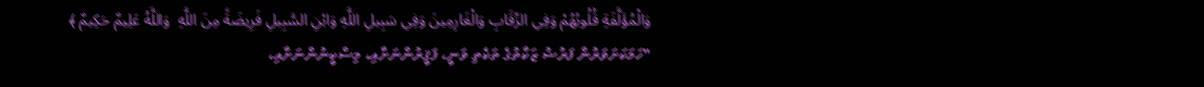وَالْمُؤَلَّفَةِ قُلُوبُهُمْ وَفِي الرِّقَابِ وَالْغَارِمِينَ وَفِي سَبِيلِ اللَّهِ وَابْنِ السَّبِيلِ فَرِيضَةً مِنَ اللَّهِ  وَاللَّهُ عَلِيمٌ حَكِيمٌ ﴾ "ހަމަކަށަވަރުން ފަރުޟު ޒަކާތުގެ ތަކެތި ވަނީ، ފަޤީރުންނަށާއި، މިސްކީނުންނަށާއި،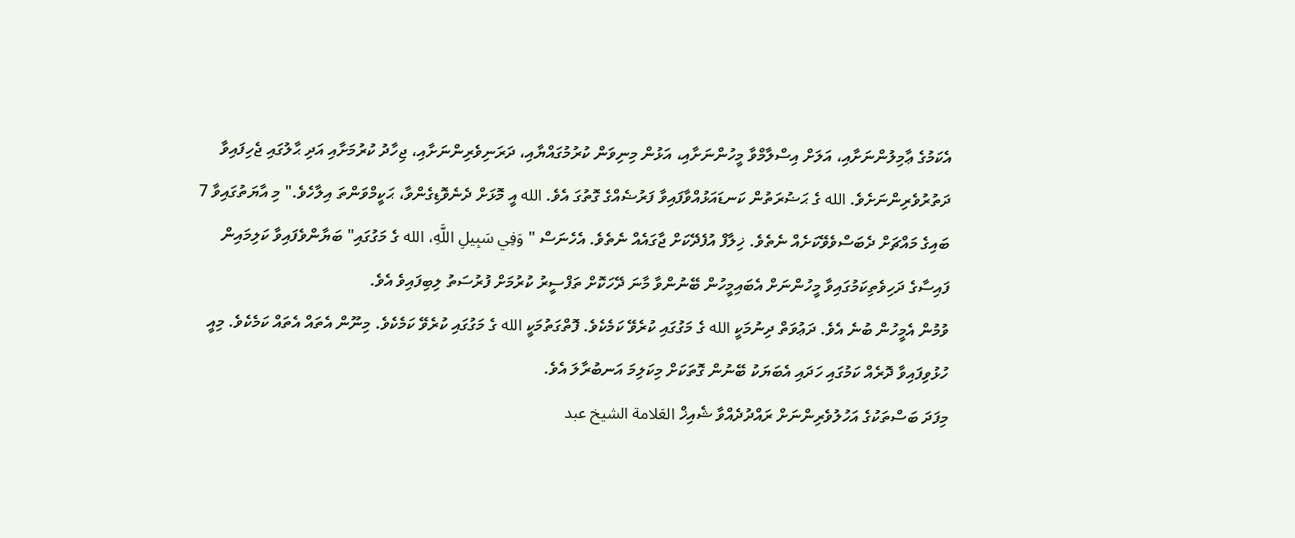އެކަމުގެ ޢާމިލުންނަށާއި، އަލަށް އިސްލާމްވާ މީހުންނަށާއި، އަޅުން މިނިވަން ކުރުމުގައްޔާއި، ދަރަނިވެރިންނަށާއި، ޖިހާދު ކުރުމަށާއި އަދި ޙާލުގައި ޖެހިފައިވާ ދަތުރުވެރިންނަށެވެ. الله ގެ ޙަޟުރަތުން ކަނޑައަޅުއްވާފައިވާ ފަރުޟެއްގެ ގޮތުގަ އެވެ. الله އީ މޮޅަށް ދެނެވޮޑިގެންވާ، ޙަކީމްވަންތަ އިލާހެވެ." މި އާޔަތުގައިވާ 7 ބައިގެ މައްޗަށް ދެބަސްވެވޭކަށެއް ނެތެވެ. ޚިލާފް އުފެދޭކަށް ޖާގައެއް ނެތެވެ. އެހެނަސް " وَفِي سَبِيلِ اللَّهِ، الله ގެ މަގުގައި" ބަޔާންވެފައިވާ ކަލިމައިން ފައިސާގެ ދަހިވެތިކަމުގައިވާ މީހުންނަށް އެބައިމީހުން ބޭނުންވާ މާނަ ދޭހަކޮށް ތަފްސީރު ކުރުމަށް ފުރުސަތު ލިބިފައިވެ އެވެ.
ވުމުން އެމީހުން ބުނެ އެވެ. ދަޢުވަތް ދިނުމަކީ الله ގެ މަގުގައި ކުރެވޭ ކަމެކެވެ. ފޮތްގަތުމަކީ الله ގެ މަގުގައި ކުރެވޭ ކަމެކެވެ. މިނޫން އެތައް އެތައް ކަމެކެވެ. މިއީ ހުޅުވިފައިވާ ދޮރެއް ކަމުގައި ހަދައި އެބަޔަކު ބޭނުން ގޮތަކަށް މިކަލިމަ އަނބުރާލަ އެވެ.
މިފަދަ ބަސްތަކުގެ އަހުލުވެރިންނަށް ރައްދުދެއްވާ ޝެއިޚް العَلامة الشيخ عبد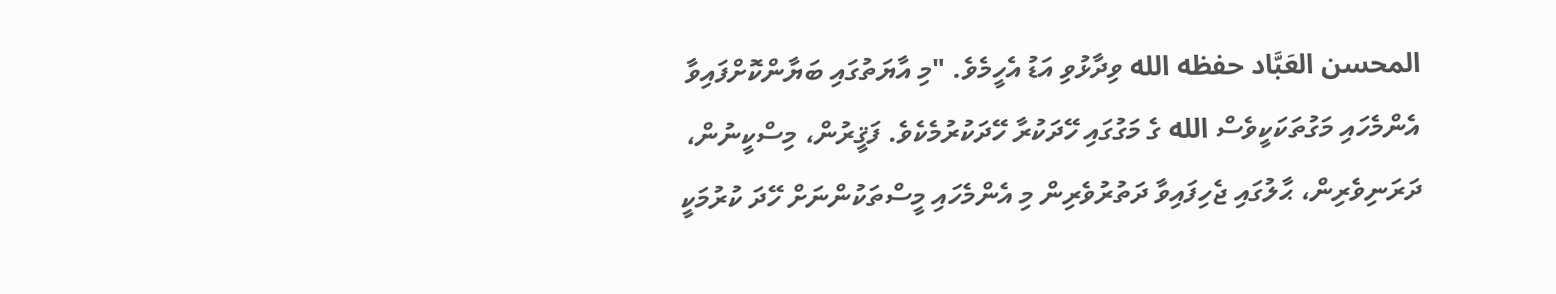المحسن العَبَّاد حفظه الله ވިދާޅުވި އަޑު އެހީމެވެ. "މި އާޔަތުގައި ބަޔާންކޮށްފައިވާ އެންމެހައި މަގުތަކަކީވެސް الله ގެ މަގުގައި ހޭދަކުރާ ހޭދަކުރުމެކެވެ. ފަޤީރުން، މިސްކީނުން، ދަރަނިވެރިން، ޙާލުގައި ޖެހިފައިވާ ދަތުރުވެރިން މި އެންމެހައި މީސްތަކުންނަށް ހޭދަ ކުރުމަކީ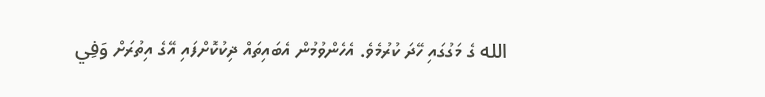الله ގެ މަގުގައި ހޭދަ ކުރުމެވެ. އެހެންވުމުން އެބައިތައް ޛިކުކޮށްފައި އޭގެ އިތުރަށް وَفِي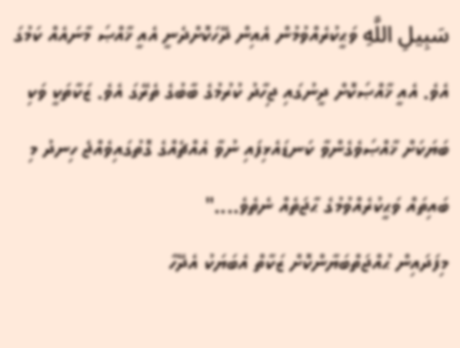سَبِيلِ اللَّهِ ވަޙީކުރެއްވުމުން އެއިން ދޭހަކޮށްދެނީ އެއީ ޚާއްޞަ މާނައެއް ކަމުގަ އެވެ. އެއީ ޚާއްޞަކޮށް ދީނުގައި ޖިހާދު ކުރުމުގެ ބާބުގެ ތެރޭގަ އެވެ. ޒަކާތަކީ ވަކި ބަޔަކަށް ޚާއްޞަވެގެންވާ ކަނޑައެޅިފައި ނުވާ އެއްޗެއްގެ ގޮތުގައިވެއްޖެ ހިނދު މި ބައިތައް ވަޙީކުރެއްވުމުގެ ޙާޖަތެއް ނެތެވެ...."
މިފަދައިން ޙުއްޖަތްބަޔާންކޮށް ޒަކާތް އެބަޔަކު އެދޭހާ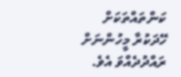ކަންތައްތަކަށް ހޭދަކުރާ މީހުންނަށް ރައްދުދެއްވަ އެވެ.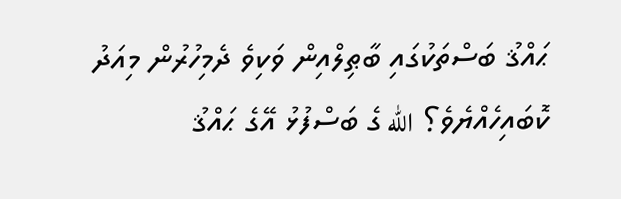ޙައްޤު ބަސްތަކުގައި ބާޠިލްއިން ވަކިވެ ދެމިހުރުން މިއަދު ކޮބައިހެއްޔެވެ؟ الله ގެ ބަސްފުޅު އޭގެ ޙައްޤު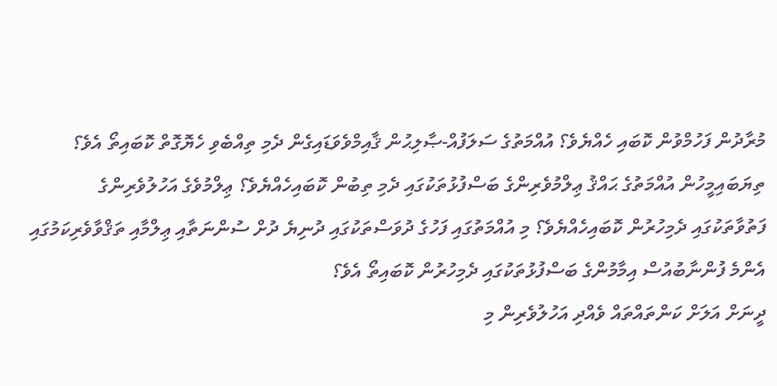މުރާދުން ފަހުމްވުން ކޮބައި ހެއްޔެވެ؟ އުއްމަތުގެ ސަލަފުއް-ޞާލިޙުން ޤާއިމްވެވަޑައިގެން ދެމި ތިއްބެވި ހެޔޮގޮތް ކޮބައިތޯ އެވެ؟ ތިޔަބައިމީހުން އުއްމަތުގެ ޙައްޤު ޢިލްމުވެރިންގެ ބަސްފުޅުތަކުގައި ދެމި ތިބުން ކޮބައިހެއްޔެވެ؟ ޢިލްމުވެގެ އަހުލުވެރިންގެ ފަތުވާތަކުގައި ދެމިހުރުން ކޮބައިހެއްޔެވެ؟ މި އުއްމަތުގައި ފަހުގެ ދުވަސްތަކުގައި ދުނިޔެ ދުށް ސުންނަތާއި ޢިލްމާއި ތަޤްވާވެރިކަމުގައި އެންމެ ފުންނާބުއުސް އިމާމުންގެ ބަސްފުޅުތަކުގައި ދެމިހުރުން ކޮބައިތޯ އެވެ؟
ދީނަށް އަލަށް ކަންތައްތައް ވެއްދި އަހުލުވެރިން މި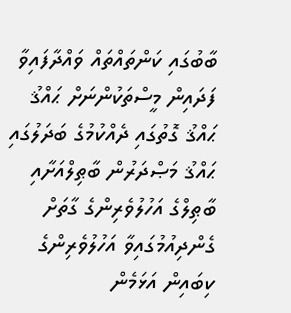ބާބުގައި ކަންތައްތައް ވައްދާފައިވާ ފަދައިން މީސްތަކުންނަށް ޙައްޤު ޙައްޤު ގޮތުގައި ދެއްކުމުގެ ބަދަލުގައި ޙައްޤު މަޞްދަރުން ބާޠިލްއަށާއި ބާޠިލްގެ އަހުލުވެރިންގެ ގާތަށް ގެންދިއުމުގައިވާ އަހުލުވެރިންގެ ކިބައިން އަޅަމެން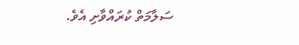ސަލާމަތް ކުރައްވާށި އެވެ.